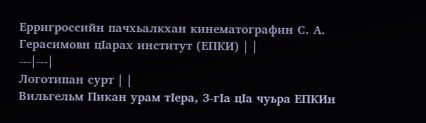Ерригроссийн пачхьалкхан кинематографин С. А. Герасимовн цӀарах институт (ЕПКИ) | |
---|---|
Логотипан сурт | |
Вильгельм Пикан урам тӀера, 3-гӀа цӀа чуьра ЕПКИн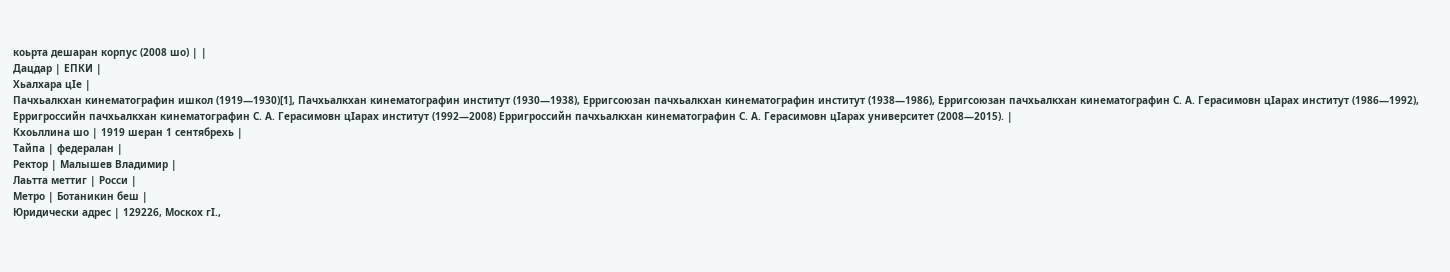коьрта дешаран корпус (2008 шо) | |
Дацдар | ЕПКИ |
Хьалхара цӀе |
Пачхьалкхан кинематографин ишкол (1919—1930)[1], Пачхьалкхан кинематографин институт (1930—1938), Ерригсоюзан пачхьалкхан кинематографин институт (1938—1986), Ерригсоюзан пачхьалкхан кинематографин С. А. Герасимовн цӀарах институт (1986—1992), Ерригроссийн пачхьалкхан кинематографин С. А. Герасимовн цӀарах институт (1992—2008) Ерригроссийн пачхьалкхан кинематографин С. А. Герасимовн цӀарах университет (2008—2015). |
Кхоьллина шо | 1919 шеран 1 сентябрехь |
Тайпа | федералан |
Ректор | Малышев Владимир |
Лаьтта меттиг | Росси |
Метро | Ботаникин беш |
Юридически адрес | 129226, Москох гӀ.,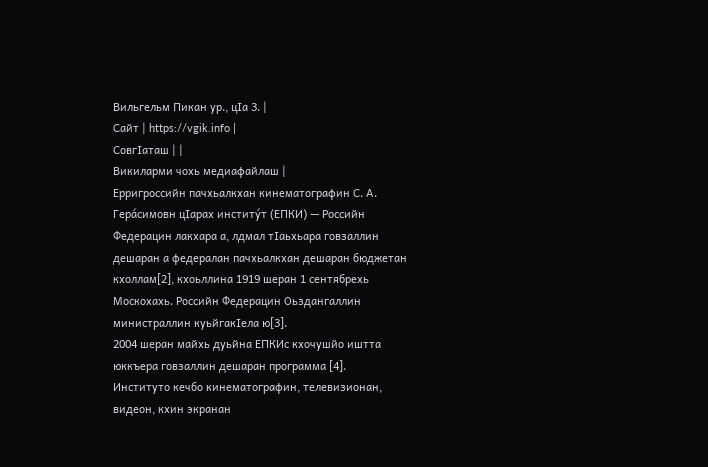Вильгельм Пикан ур., цӀа 3. |
Сайт | https://vgik.info |
СовгӀаташ | |
Викиларми чохь медиафайлаш |
Ерригроссийн пачхьалкхан кинематографин С. А. Гера́симовн цӀарах институ́т (ЕПКИ) — Российн Федерацин лакхара а, лдмал тӀаьхьара говзаллин дешаран а федералан пачхьалкхан дешаран бюджетан кхоллам[2], кхоьллина 1919 шеран 1 сентябрехь Москохахь. Российн Федерацин Оьздангаллин министраллин куьйгакӀела ю[3].
2004 шеран майхь дуьйна ЕПКИс кхочушйо иштта юккъера говзаллин дешаран программа [4].
Институто кечбо кинематографин, телевизионан, видеон, кхин экранан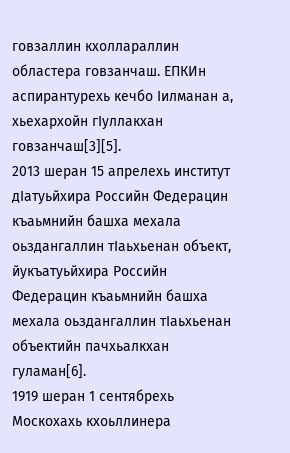говзаллин кхоллараллин областера говзанчаш. ЕПКИн аспирантурехь кечбо Ӏилманан а, хьехархойн гӀуллакхан говзанчаш[3][5].
2013 шеран 15 апрелехь институт дӀатуьйхира Российн Федерацин къаьмнийн башха мехала оьздангаллин тӀаьхьенан объект, йукъатуьйхира Российн Федерацин къаьмнийн башха мехала оьздангаллин тӀаьхьенан объектийн пачхьалкхан гуламан[6].
1919 шеран 1 сентябрехь Москохахь кхоьллинера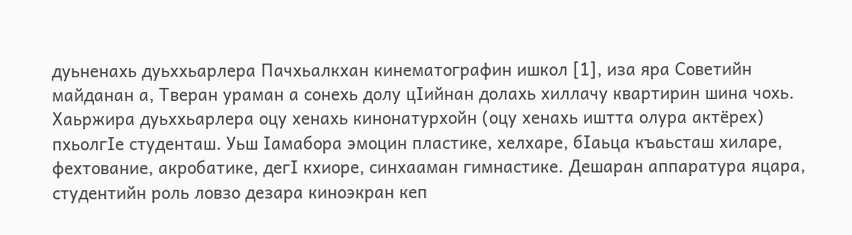дуьненахь дуьххьарлера Пачхьалкхан кинематографин ишкол [1], иза яра Советийн майданан а, Тверан ураман а сонехь долу цӀийнан долахь хиллачу квартирин шина чохь. Хаьржира дуьххьарлера оцу хенахь кинонатурхойн (оцу хенахь иштта олура актёрех) пхьолгӀе студенташ. Уьш Ӏамабора эмоцин пластике, хелхаре, бӀаьца къаьсташ хиларе, фехтование, акробатике, дегӀ кхиоре, синхааман гимнастике. Дешаран аппаратура яцара, студентийн роль ловзо дезара киноэкран кеп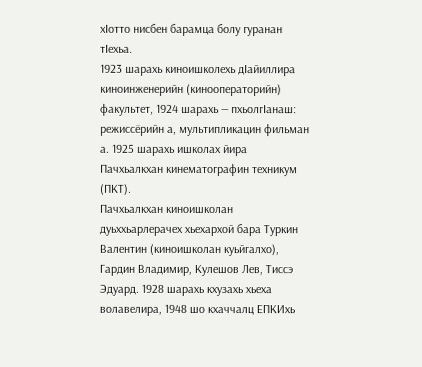хӀотто нисбен барамца болу гуранан тӀехьа.
1923 шарахь киноишколехь дӀайиллира киноинженерийн (кинооператорийн) факультет, 1924 шарахь — пхьолгӀанаш: режиссёрийн а, мультипликацин фильман а. 1925 шарахь ишколах йира Пачхьалкхан кинематографин техникум (ПКТ).
Пачхьалкхан киноишколан дуьххьарлерачех хьехархой бара Туркин Валентин (киноишколан куьйгалхо), Гардин Владимир, Кулешов Лев, Тиссэ Эдуард. 1928 шарахь кхузахь хьеха волавелира, 1948 шо кхаччалц ЕПКИхь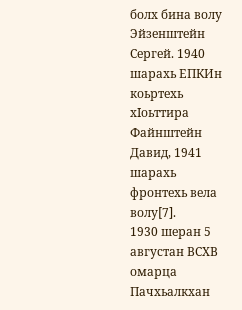болх бина волу Эйзенштейн Сергей. 1940 шарахь ЕПКИн коьртехь хӀоьттира Файнштейн Давид, 1941 шарахь фронтехь вела волу[7].
1930 шеран 5 августан ВСХВ омарца Пачхьалкхан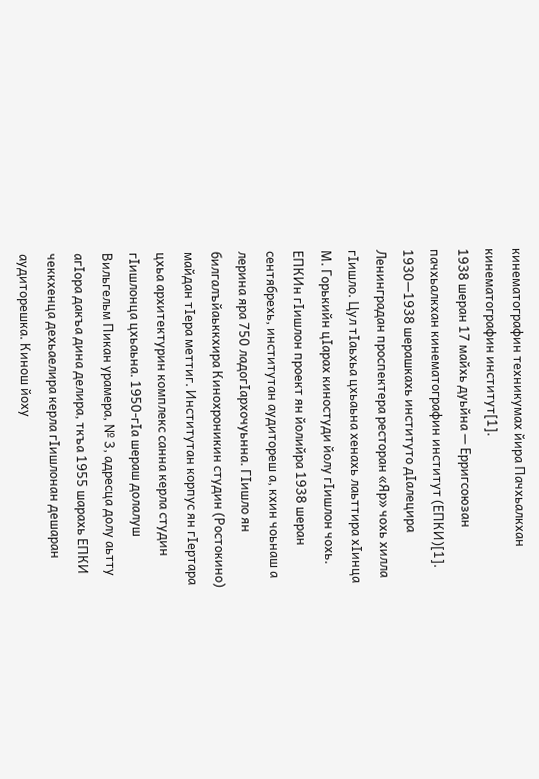кинематографин техникумах йира Пачхьалкхан кинематографин институт[1].
1938 шеран 17 майхь дуьйна — Ерригсоюзан пачхьалкхан кинематографин институт (ЕПКИ)[1].
1930—1938 шерашкахь институто дӀалецира Ленинградан проспектера ресторан «Яр» чохь хилла гӀишло. Цул тӀаьхьа цхьаьна хенахь лаьттира хӀинца М. Горькийн цӀарах киностуди йолу гӀишлон чохь. ЕПКИн гӀишлон проект ян йолийра 1938 шеран сентябрехь, институтан аудитореш а, кхин чоьнаш а лерина яра 750 ладогӀархочуьнна. ГӀишло ян билгалъйаьккхира Кинохроникин студин (Ростокино) майдан тӀера меттиг. Институтан корпус ян гӀертара цхьа архитектурин комплекс санна керла студин гӀишлонца цхьаьна. 1950-гӀа шераш долалуш Вильгельм Пикан урамера, № 3, адресца долу аьтту агӀора дакъа дина делира, ткъа 1955 шарахь ЕПКИ чеккхенца дехьаелира керла гӀишлонан дешаран аудиторешка. Кинош йоху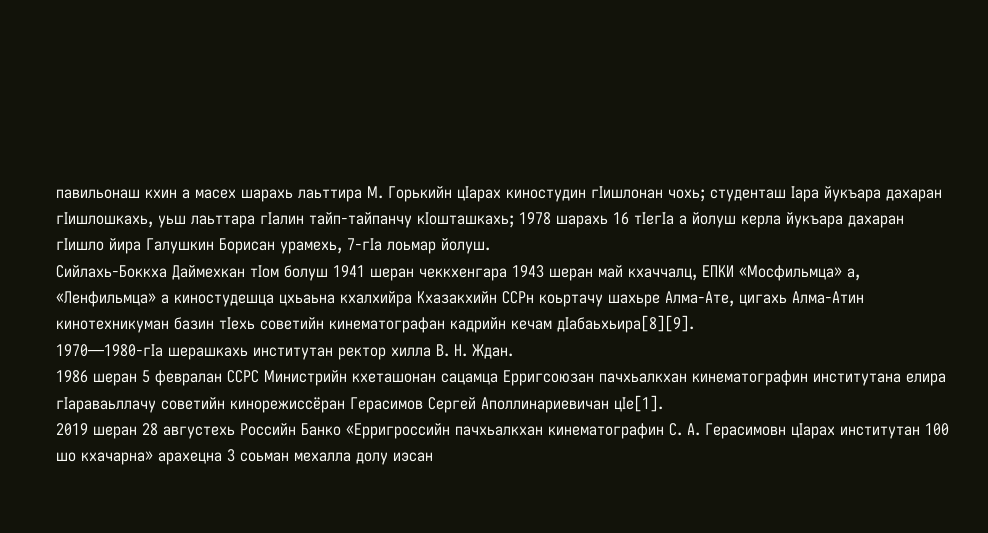павильонаш кхин а масех шарахь лаьттира М. Горькийн цӀарах киностудин гӀишлонан чохь; студенташ Ӏара йукъара дахаран гӀишлошкахь, уьш лаьттара гӀалин тайп-тайпанчу кӀошташкахь; 1978 шарахь 16 тӀегӀа а йолуш керла йукъара дахаран гӀишло йира Галушкин Борисан урамехь, 7-гӀа лоьмар йолуш.
Сийлахь-Боккха Даймехкан тӀом болуш 1941 шеран чеккхенгара 1943 шеран май кхаччалц, ЕПКИ «Мосфильмца» а, «Ленфильмца» а киностудешца цхьаьна кхалхийра Кхазакхийн ССРн коьртачу шахьре Алма-Ате, цигахь Алма-Атин кинотехникуман базин тӀехь советийн кинематографан кадрийн кечам дӀабаьхьира[8][9].
1970—1980-гӀа шерашкахь институтан ректор хилла В. Н. Ждан.
1986 шеран 5 февралан ССРС Министрийн кхеташонан сацамца Ерригсоюзан пачхьалкхан кинематографин институтана елира гӀараваьллачу советийн кинорежиссёран Герасимов Сергей Аполлинариевичан цӀе[1].
2019 шеран 28 августехь Российн Банко «Ерригроссийн пачхьалкхан кинематографин С. А. Герасимовн цӀарах институтан 100 шо кхачарна» арахецна 3 соьман мехалла долу иэсан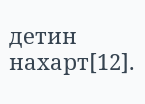детин нахарт[12].